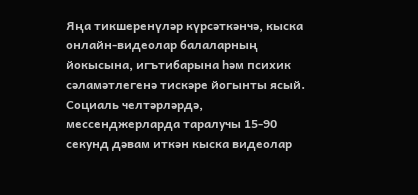Яңа тикшеренүләр күрсәткәнчә, кыска онлайн-видеолар балаларның йокысына, игътибарына һәм психик сәламәтлегенә тискәре йогынты ясый.
Социаль челтәрләрдә, мессенджерларда таралучы 15-90 секунд дәвам иткән кыска видеолар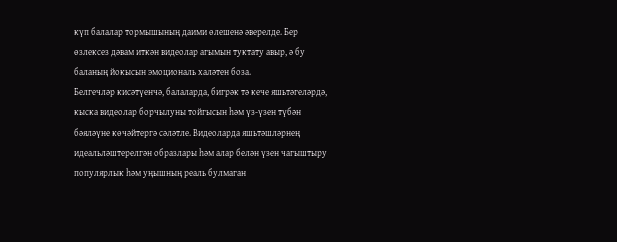күп балалар тормышының даими өлешенә әверелде. Бер өзлексез дәвам иткән видеолар агымын туктату авыр, ә бу баланың йокысын эмоциональ халәтен боза.
Белгечләр кисәтүенчә, балаларда, бигрәк тә кече яшьтәгеләрдә, кыска видеолар борчылуны тойгысын һәм үз-үзен түбән бәяләүне көчәйтергә сәләтле. Видеоларда яшьтәшләрнең идеальләштерелгән образлары һәм алар белән үзен чагыштыру популярлык һәм уңышның реаль булмаган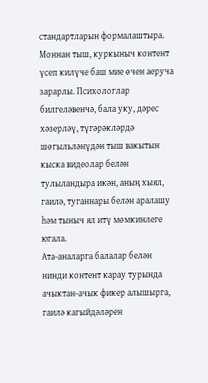стандартларын формалаштыра.
Моннан тыш, куркыныч контент үсеп килүче баш мие өчен аеруча зарарлы. Психологлар билгеләвенчә, бала уку, дәрес хәзерләү, түгәрәкләрдә шөгыльләнүдән тыш вакытын кыска видеолар белән тулыландыра икән, аның хыял, гаилә, туганнары белән аралашу һәм тыныч ял итү мөмкинлеге югала.
Ата-аналарга балалар белән нинди контент карау турында ачыктан-ачык фикер алышырга, гаилә кагыйдәләрен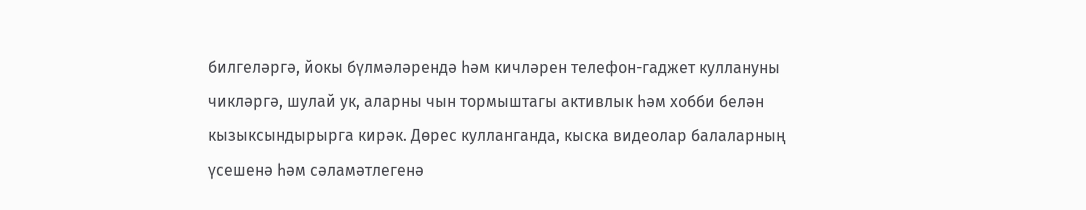билгеләргә, йокы бүлмәләрендә һәм кичләрен телефон-гаджет куллануны чикләргә, шулай ук, аларны чын тормыштагы активлык һәм хобби белән кызыксындырырга кирәк. Дөрес кулланганда, кыска видеолар балаларның үсешенә һәм сәламәтлегенә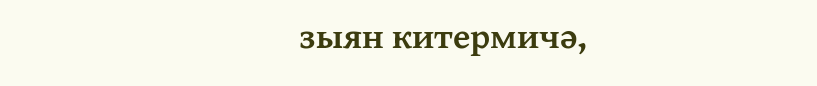зыян китермичә,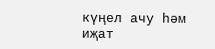күңел ачу һәм иҗат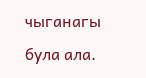чыганагы була ала.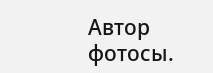Автор фотосы.